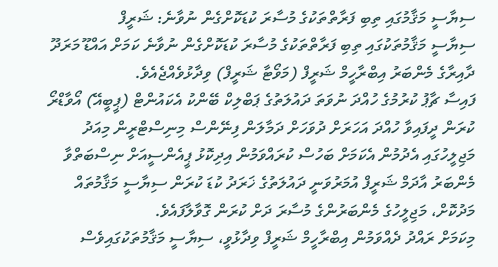ސިޔާސީ މަޤާމުގައި ތިބި ފަރާތްތަކުގެ މުސާރަ ކުޑަކޮށްގެން ނުވާނެ: ޝަރީފް
ސިޔާސީ މަޤާމުތަކުގައި ތިބި ފަރާތްތަކުގެ މުސާރަ ކުޑަކޮށްގެން ނުވާނެ ކަމަށް އައްޑޫ މަރަދޫ ދާއިރާގެ މެންބަރު އިބްރާހީމް ޝަރީފް (މަވޯޓާ ޝަރީފް) ވިދާޅުވެއްޖެއެވެ.
ފައިސާ ޗާޕު ކުރުމުގެ ހުއްދަ ނުވަތަ ދައުލަތުގެ ޕަބްލިކް ބޭންކު އެކައުންޓް (ޕީބީއޭ) އޯވާޑްރޯ ކުރަން ދީފައިވާ ހުއްދަ އަހަރަށް ދުވަހަށް ދަމާލަން ފިނޭންސް މިނިސްޓްރީން މިއަދު މަޖިލީހުގައި އެދުމުން އެކަމަށް ބަހުސް ކުރައްވަމުން އިދިކޮޅު ޕީއެންސީއަށް ނިސްބަތްވާ މެންބަރު އާދަމް ޝަރީފް އުމަރުވަނީ ދައުލަތުގެ ޚަރަދު ކުޑަ ކުރަން ސިޔާސީ މަޤާމުތައް މަދުކޮށް، މަޖިލީހުގެ މެންބަރުންގެ މުސާރަ ދަށް ކުރަން ގޮވާލާފައެވެ.
މިކަމަށް ރައްދު ދެއްވަމުން އިބްރާހީމް ޝަރީފް ވިދާޅުވީ، ސިޔާސީ މަޤާމުތަކުގައިވެސް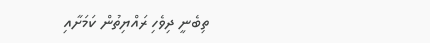ތިބެނީ ދިވެހި ރައްޔިތުން ކަމަށާއި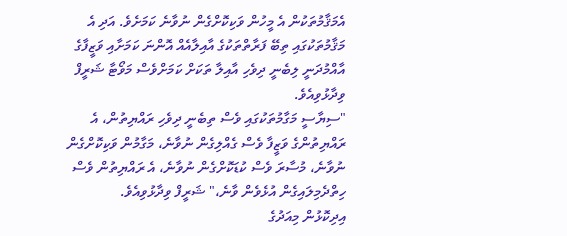އެމަޤާމުތަކުން އެ މީހުން ވަކިކޮށްގެން ނުވާނެ ކަމަށެވެ. އަދި އެ މަޤާމުތަކުގައި ތިބޭ ފަރާތްތަކުގެ އާއިލާއެއް އޮންނަ ކަމަށާއި ވަޒީފާގެ އާއްމުދަނީ ލިބެނީ ދިވެހި އާއިލާ ތަކަށް ކަމަށްވެސް މަވޯޓާ ޝަރީފް ވިދާޅުވިއެވެ.
"ސިޔާސީ މަގާމުތަކުގައި ވެސް ތިބެނީ ދިވެހި ރައްޔިތުން، އެ ރައްޔިތުންގެ ވަޒީފާ ވެސް ގެއްލިގެން ނުވާނެ، މަގާމުން ވަކިކޮށްގެން ނުވާނެ، މުސާރަ ވެސް ކުޑަކޮށްގެން ނުވާނެ، އެ ރައްޔިތުން ވެސް ހިތްދެމިލައިގެން އުޅެވެން ވާނެ،" ޝަރީފް ވިދާޅުވިއެވެ.
އިދިކޮޅުން މިއަދުގެ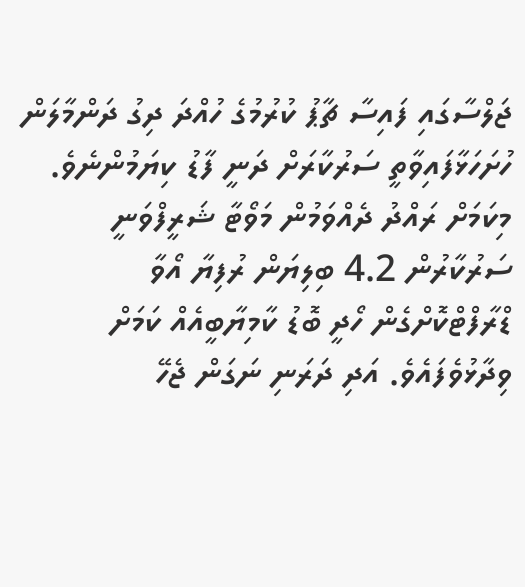ޖަލްސާގައި ފައިސާ ޗާޕު ކުރުމުގެ ހުއްދަ ދިގު ދަންމާލަން ހުށަހަޅާފައިވާތީ ސަރުކާރަށް ދަނީ ފާޑު ކިޔަމުންނެވެ. މިކަމަށް ރައްދު ދެއްވަމުން މަވޯޓާ ޝަރީފްވަނީ ސަރުކާރުން 4.2 ބިލިޔަން ރުފިޔާ އޯވާ ޑްރާފްޓްކޮށްގެން ހޯދީ ބޮޑު ކާމިޔާބީއެއް ކަމަށް ވިދާޅުވެފައެވެ. އަދި ދަރަނި ނަގަން ޖެހޭ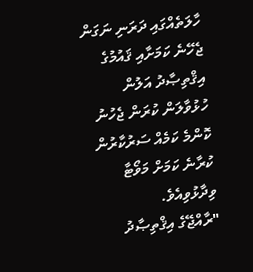ހާލަތެއްގައި ދަރަނި ނަގަން ޖެހޭނެ ކަމަށާއި ޤައުމުގެ އިޤްތިޞާދު އަލުން ހުޅުވާލަން ކުރަން ޖެހުނު ކޮންމެ ކަމެއް ސަރުކާރުން ކުރާނެ ކަމަށް މަވޯޓާ ވިދާޅުވިއެވެ.
"ރާއްޖޭގެ އިޤްތިޞާދު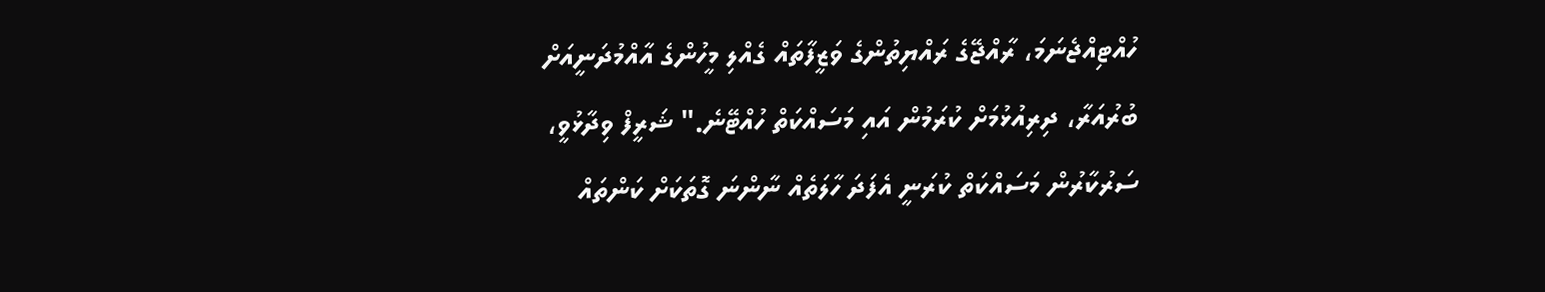ހުއްޓިއްޖެނަމަ، ރާއްޖޭގެ ރައްޔިތުންގެ ވަޒީފާތައް ގެއްލި މީހުންގެ އާއްމުދަނީއަށް ބުރުއަރާ، ދިރިއުޅުމަށް ކުރަމުން އައި މަސައްކަތް ހުއްޓޭނެ." ޝަރީފް ވިދާޅުވީ، ސަރުކާރުން މަސައްކަތް ކުރަނީ އެފަދަ ހާލަތެއް ނާންނަ ގޮތަކަށް ކަންތައް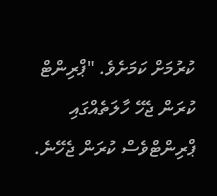ކުރުމަށް ކަމަށެވެ. "ޕްރިންޓް ކުރަން ޖެހޭ ހާލަތެއްގައި ޕްރިންޓްވެސް ކުރަން ޖެހޭނެ.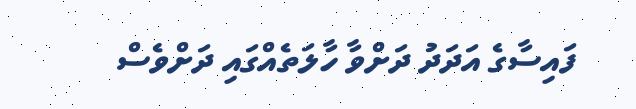ފައިސާގެ އަދަދު ދަށްވާ ހާލަތެއްގައި ދަށްވެސް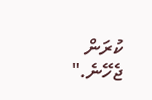ކުރަން ޖެހޭނެ."